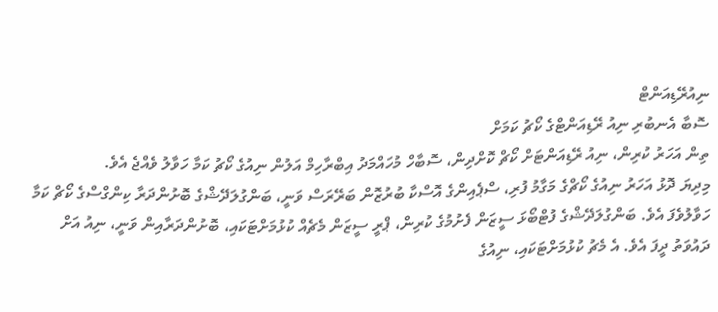ނިއުރޭޑިއަންޓް
ސޮބާ އެނބުރި ނިއު ރޭޑިއަންޓްގެ ކޯޗު ކަމަށް
ތިން އަހަރު ކުރިން، ނިއު ރޭޑިއަންޓަށް ކޯޗް ކޮށްދިން، ސޮބާހް މުހައްމަދު އިބްރާހިމް އަލުން ނިއުގެ ކޯޗު ކަމާ ހަވާލު ވެއްޖެ އެވެ.
މިދިޔަ ދޮޅު އަހަރު ނިއުގެ ކޯޗްގެ މަގާމު ފުރި، ސްޕެއިންގެ އޮސްކާ ބުރުޒޮން ބަރޭރަސް ވަނީ، ބަންގުލަދޭޝްގެ ބޮށުންދަރާ ކިންގްސްގެ ކޯޗް ކަމާ ހަވާލުވެފަ އެވެ. ބަންގުލަދޭޝްގެ ފުޓްބޯޅަ ސީޒަން ފެށުމުގެ ކުރިން، ޕްރީ ސީޒަން މެޗެއް ކުޅުމަށްޓަކައި، ބޮށުންދަރާއިން ވަނީ، ނިއު އަށް ދައުވަތު ދީފަ އެވެ. އެ މެޗު ކުޅުމަށްޓަކައި، ނިއުގެ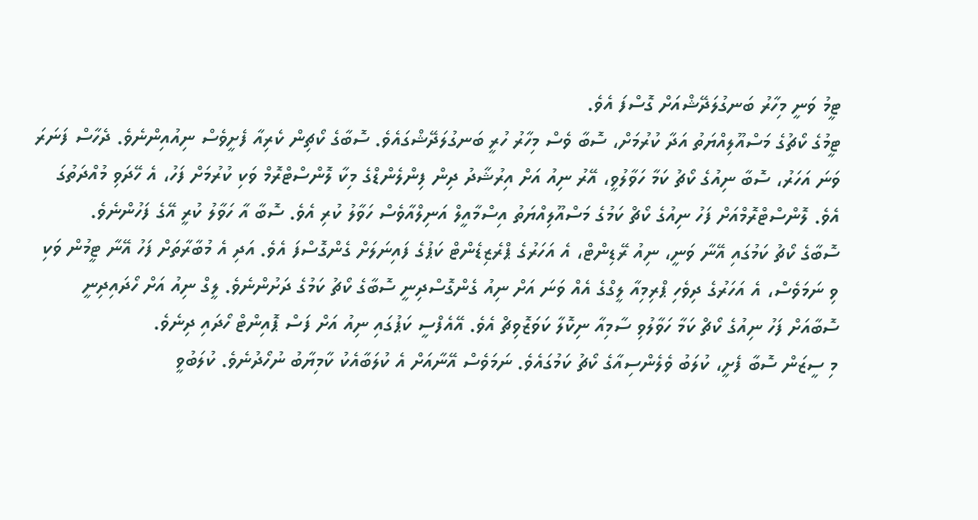ޓީމު ވަނީ މިހާރު ބަނގުލަދޭޝްއަށް ގޮސްފަ އެވެ.
ޓީމުގެ ކޯޗުގެ މަސްއޫލިއްޔަތު އަދާ ކުރުމަށް، ސޮބާ ވެސް މިހާރު ހުރީ ބަނގުލަދޭޝްގައެވެ. ސޮބާގެ ކޯޗިން ކެރިއާ ފެށީވެސް ނިއުއިންނެވެ. ދެހާސް ފަނަރަ ވަނަ އަހަރު، ސޮބާ ނިއުގެ ކޯޗު ކަމާ ހަވާލުވީ، އޭރު ނިއު އަށް އިރުޝާދު ދިން ފިންލެންޑްގެ މިކާ ލޮންސްޓްރޮމް ވަކި ކުރުމަށް ފަހު، އެ ހޭދަވި މުއްދަތުގަ އެވެ. ލޮންސްޓްރޮމްއަށް ފަހު ނިއުގެ ކޯޗް ކަމުގެ މަސްއޫލިއްޔަތު އިސްމާއީލް އަނިލްއާވެސް ހަވާލު ކުރި އެވެ. ސޮބާ އާ ހަވާލު ކުރީ އޭގެ ފަހުންނެވެ.
ސޮބާގެ ކޯޗު ކަމުގައި އޭނާ ވަނީ، ނިއު ރޭޑިންޓް، އެ އަހަރުގެ ޕްރެޒިޑެންޓް ކަޕުގެ ފައިނަލަށް ގެންގޮސްފަ އެވެ. އަދި އެ މުބާރާތަށް ފަހު އޭނާ ޓީމުން ވަކި ވި ނަމަވެސް، އެ އަހަރުގެ ދިވެހި ޕްރިމިއާ ލީގްގެ އެއް ވަނަ އަށް ނިއު ގެންގޮސްދިނީ ސޮބާގެ ކޯޗު ކަމުގެ ދަށުންނެވެ. ލީގް ނިއު އަށް ހޯދައިދިނީ ސޮބާއަށް ފަހު ނިއުގެ ކޯޗް ކަމާ ހަވާލުވި ސާމިއާ ނިކޮލާ ކަވަޒޮވިޗް އެވެ. އޭއެފްސީ ކަޕުގައި ނިއު އަށް ފަސް ޕޮއިންޓް ހޯދައި ދިނެވެ.
މި ސީޒަން ސޮބާ ފެށީ، ކުލަބު ވެލެންސިއާގެ ކޯޗު ކަމުގައެވެ. ނަމަވެސް އޭނާއަށް އެ ކުލަބާއެކު ކާމިޔާބު ނުހޯދުނެވެ. ކުލަބުވީ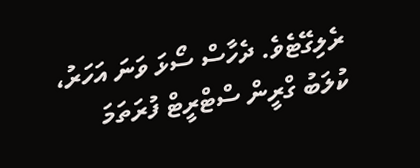ރެލިގޭޓެވެ. ދެހާސް ސޯޅަ ވަނަ އަހަރު، ކުލަބު ގްރީން ސްޓްރީޓް ފުރަތަމަ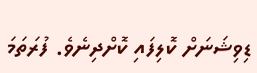ޑިވިޝަނަށް ކޮލިފައި ކޮށްދިނެވެ. ފުރަތަމަ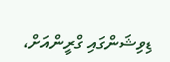ޑިވިޝަންގައި ގްރީންއަށް،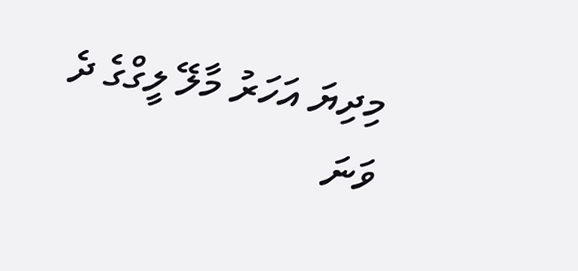މިދިޔަ އަހަރު މާލޭ ލީގްގެ ދެ ވަނަ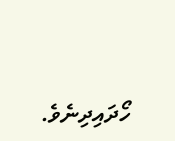ހޯދައިދިނެވެ.